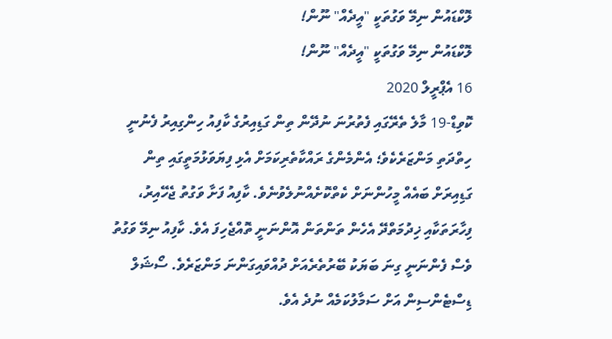ލޮކްޑައުން ނިމޭ ވަގުތަކީ "އީދެއް" ނޫން!
ލޮކްޑައުން ނިމޭ ވަގުތަކީ "އީދެއް" ނޫން!
16 އެޕްރީލް 2020
ކޮވިޑް-19 މާލެ ތެރޭގައި ފެތުރުނަ ނުދޭން ތިން ގަޑިއިރުގެ ކާފިއު ހިންގިއިރު ފެނުނީ ހިތްދަތި މަންޒަރެކެވެ؛ އެންމެންގެ ރައްކާތެރިކަމަށް އެޅި ފިޔަވަޅުމަތީގައި ތިން ގަޑިއިރަށް ބައެއް މީހުންނަށް ކެތްކޮށެއްނުލެވުނެވެ. ކާފިއު ފަށާ ވަގުތު ޖެހޭއިރު، ފިހާރަތަކާއި ޚިދުމަތްދޭ އެހެން ތަންތަން އޮންނަނީ ތޮއްޖެހިފަ އެވެ. ކާފިއު ނިމޭ ވަގުތު ވެސް ފެންނަނީ ގިނަ ބަޔަކު ބޭރުތެރެއަށް ދުއްވައިގަންނަ މަންޒަރެވެ. ސޯޝަލް ޑިސްޓެންސިން އަށް ސަމާލުކަމެއް ނުދެ އެވެ.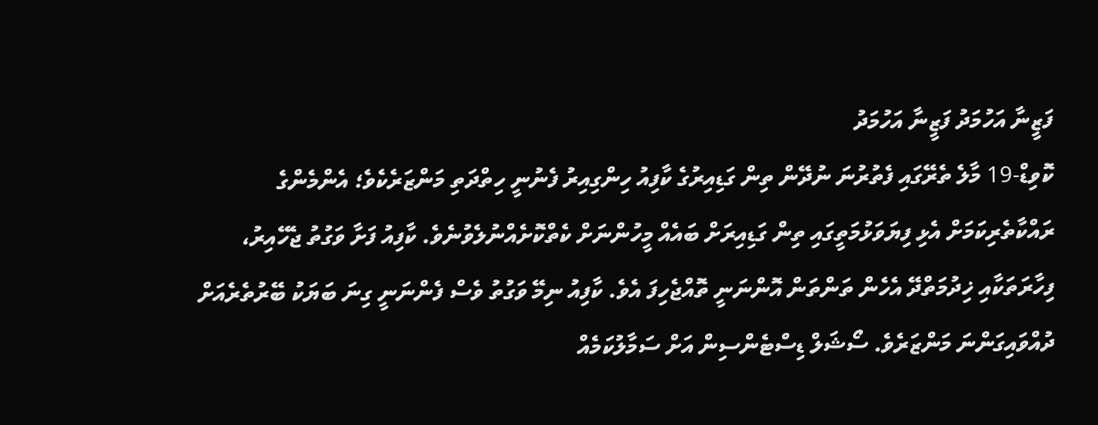ފަޒީނާ އަހުމަދު ފަޒީނާ އަހުމަދު
ކޮވިޑް-19 މާލެ ތެރޭގައި ފެތުރުނަ ނުދޭން ތިން ގަޑިއިރުގެ ކާފިއު ހިންގިއިރު ފެނުނީ ހިތްދަތި މަންޒަރެކެވެ؛ އެންމެންގެ ރައްކާތެރިކަމަށް އެޅި ފިޔަވަޅުމަތީގައި ތިން ގަޑިއިރަށް ބައެއް މީހުންނަށް ކެތްކޮށެއްނުލެވުނެވެ. ކާފިއު ފަށާ ވަގުތު ޖެހޭއިރު، ފިހާރަތަކާއި ޚިދުމަތްދޭ އެހެން ތަންތަން އޮންނަނީ ތޮއްޖެހިފަ އެވެ. ކާފިއު ނިމޭ ވަގުތު ވެސް ފެންނަނީ ގިނަ ބަޔަކު ބޭރުތެރެއަށް ދުއްވައިގަންނަ މަންޒަރެވެ. ސޯޝަލް ޑިސްޓެންސިން އަށް ސަމާލުކަމެއް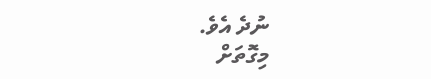ނުދެ އެވެ.
މިގޮތަށް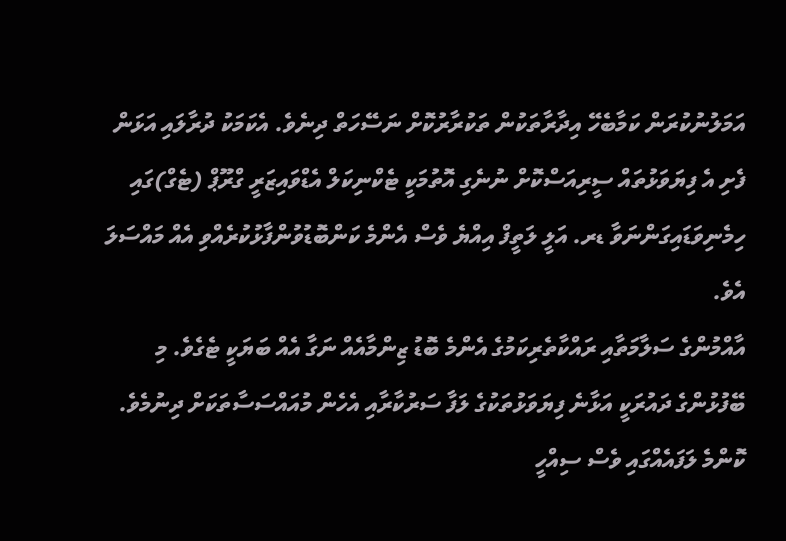އަމަލުނުކުރަން ކަމާބެހޭ އިދާރާތަކުން ތަކުރާރުކޮށް ނަސޭހަތް ދިނެވެ. އެކަމަކު ދުރާލައި އަޅަން ފެށި އެ ފިޔަވަޅުތައް ސީރިއަސްކޮށް ނުނެގި އޮތުމަކީ ޓެކްނިކަލް އެޑްވައިޒަރީ ގްރޫޕް (ޓެގް)ގައި ހިމެނިވަޑައިގަންނަވާ ޑރ. އަލީ ލަތީފް އިއްޔެ ވެސް އެންމެ ކަންބޮޑުވުންފާޅުކުރެއްވި އެއް މައްސަލަ އެވެ.
އާއްމުންގެ ސަލާމަތާއި ރައްކާތެރިކަމުގެ އެންމެ ބޮޑު ޒިންމާއެއް ނަގާ އެއް ބަޔަކީ ޓެގެވެ. މި ބޭފުޅުންގެ ދައުރަކީ އަޅާނެ ފިޔަވަޅުތަކުގެ ލަފާ ސަރުކާރާއި އެހެން މުއައްސަސާތަކަށް ދިނުމެވެ. ކޮންމެ ލަފައެއްގައި ވެސް ސިއްހީ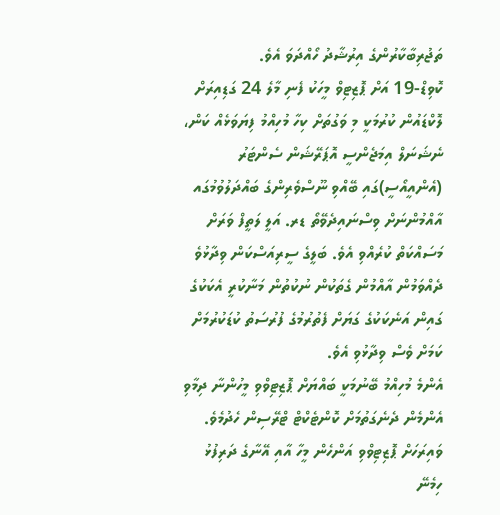ތަޖުރިބާކާރުންގެ އިރުޝާދު ހޯއްދަވަ އެވެ.
ކޮވިޑް-19 އަށް ޕޮޒިޓިވް މީހަކު ފެނި މާލެ 24 ގަޑިއިރަށް ލޮކްޑައުން ކުރުމަކީ މި ވަގުތަށް ކިހާ މުހިއްމު ފިޔަވަޅެއް ކަން، ނެޝަނަލް އިމަޖެންސީ އޮޕަރޭޝަން ސެންޓަރު (އެންއީއޯސީ)ގައި ބޭއްވި ނޫސްވެރިންގެ ބައްދަލުވުމުގައ އާއްމުންނަށް ވިސްނައިދެވޭތޯ ޑރ. އަލީ ލަތީފް ވަރަށް މަސައްކަތް ކުރެއްވި އެވެ. ބަލީގެ ސީރިއަސްކަން ވިދާޅުވެ ދެއްވަމުން އާއްމުން ގެތަކުން ނުކުތުން މަނާކުރީ އެކަކުގެ ގައިން އަނެކަކުގެ ގަޔަށް ފެތުރުމުގެ ފުރުސަތު ކުޑަކުރުމަށް ކަމަށް ވެސް ވިދާޅުވި އެވެ.
އެންމެ މުހިއްމު ބޭނުމަކީ ބައްޔަށް ޕޮޒިޓިވްވި މީހުންނާ ދިމާވި އެންމެން ދެނެގަތުމަށް ކޮންޓެކްޓް ޓްރޭސިން ހެދުމެވެ. ވައިރަހަށް ޕޮޒިޓިވްވި އަންހެން މީހާ އާއި އޭނާގެ ދަރިފުޅު ހިމެނޭ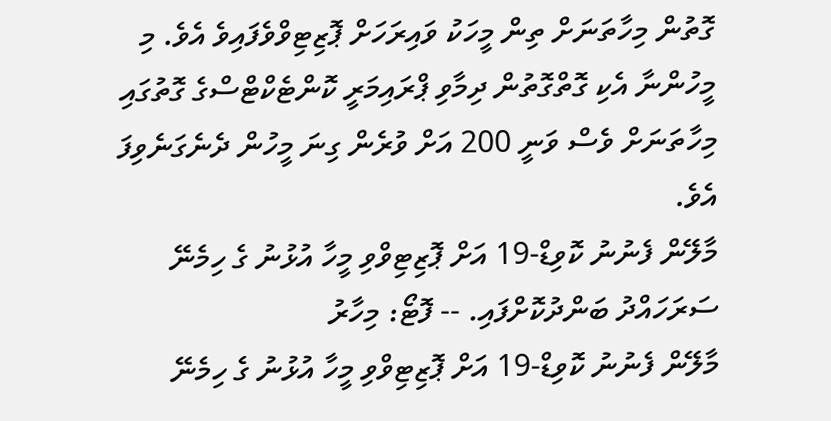ގޮތުން މިހާތަނަށް ތިން މީހަކު ވައިރަހަށް ޕޮޒިޓިވްވެފައިވެ އެވެ. މި މީހުންނާ އެކި ގޮތްގޮތުން ދިމާވި ޕްރައިމަރީ ކޮންޓެކްޓްސްގެ ގޮތުގައި މިހާތަނަށް ވެސް ވަނީ 200 އަށް ވުރެން ގިނަ މީހުން ދެނެގަނެވިފަ އެވެ.
މާލޭން ފެނުނު ކޮވިޑް-19 އަށް ޕޮޒިޓިވްވި މީހާ އުޅުނު ގެ ހިމެނޭ ސަރަހައްދު ބަންދުކޮށްފައި. -- ފޮޓޯ: މިހާރު
މާލޭން ފެނުނު ކޮވިޑް-19 އަށް ޕޮޒިޓިވްވި މީހާ އުޅުނު ގެ ހިމެނޭ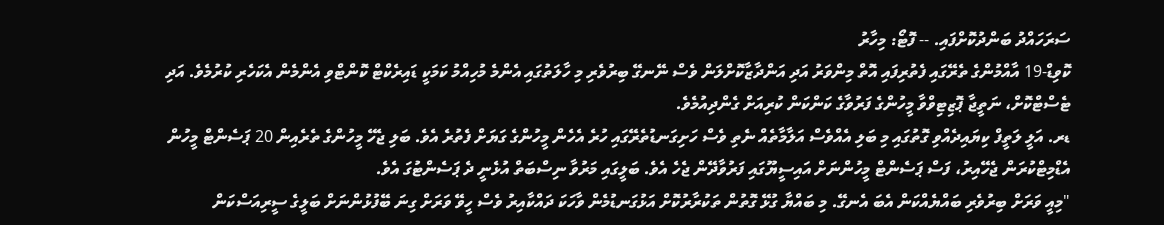ސަރަހައްދު ބަންދުކޮށްފައި. -- ފޮޓޯ: މިހާރު
ކޮވިޑް-19 އާއްމުންގެ ތެރޭގައި ފެތުރިފައި އޮތް މިންވަރު އަދި އަންދާޒާކޮށްލަން ވެސް ނޭނގޭ ބިރުވެރި މި ހާލަތުގައި އެންމެ މުހިއްމު ކަމަކީ ޑައިރެކްޓް ކޮންޓްވި އެންމެން އެކަހެރި ކުރުމެވެ. އަދި ޓެސްޓްކޮށް، ނަތީޖާ ޕޮޒިޓިވްވާ މީހުންގެ ފަރުވާގެ ކަންކަން ކުރިއަށް ގެންދިއުމެވެ.
ޑރ. އަލީ ލަތީފް ކިޔައިދެއްވި ގޮތުގައި މި ބަލި އެއްވެސް އަލާމާތެއް ނެތި ވެސް ހަށިގަނޑުތެރޭގައި ހުރެ އެހެން މީހުންގެ ގަޔަށް ފެތުރެ އެވެ. ބަލި ޖެހޭ މީހުންގެ ތެރެއިން 20 ޕަސެންޓް މީހުން އެޑްމިޓްކުރަން ޖެހޭއިރު، ފަސް ޕަސެންޓް މީހުންނަށް އައިސީޔޫގައި ފަރުވާދޭން ޖެހެ އެވެ. ބަލީގައި މަރުވާ ނިސްބަތް އުޅެނީ ދެ ޕަސެންޓުގަ އެވެ.
"މިއީ ވަރަށް ބިރުވެރި ބައްޔެއްކަން އެބަ އެނގޭ. މި ބައްޔާ ގުޅޭ ގޮތުން ތަކުރާރުކޮށް އަޅުގަނޑުމެން ވާހަކަ ދައްކާއިރު ވެސް ހީވޭ ވަރަށް ގިނަ ބޭފުޅުންނަށް ބަލީގެ ސީރިއަސްކަން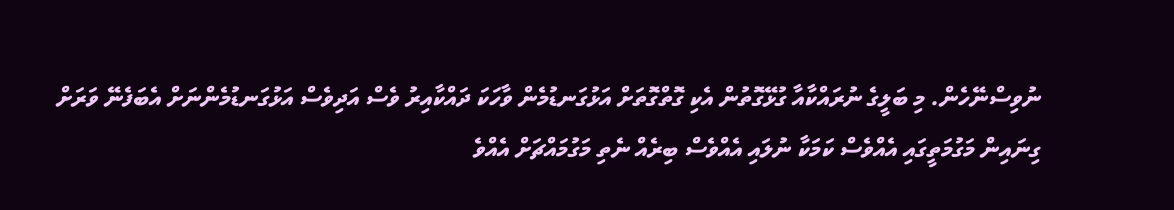ނުވިސްނޭހެން. މި ބަލީގެ ނުރައްކާއާ ގުޅޭގޮތުން އެކި ގޮތްގޮތަށް އަޅުގަނޑުމެން ވާހަކަ ދައްކާއިރު ވެސް އަދިވެސް އަޅުގަނޑުމެންނަށް އެބަފެނޭ ވަރަށް ގިނައިން މަގުމަތީގައި އެއްވެސް ކަމަކާ ނުލައި އެއްވެސް ބިރެއް ނެތި މަގުމައްޗަށް އެއްވެ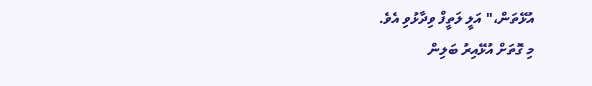އުޅޭތަން،" އަލީ ލަތީފް ވިދާޅުވި އެވެ.
މި ގޮތަށް އުޅޭއިރު ބަލިން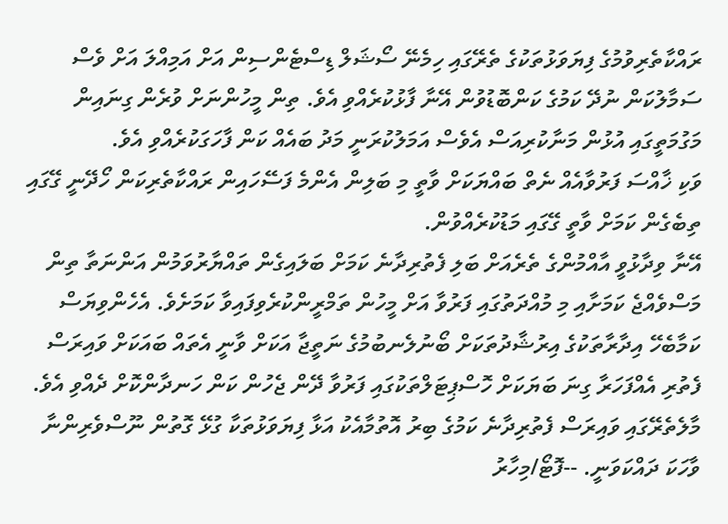ރައްކާތެރިވުމުގެ ފިޔަވަޅުތަކުގެ ތެރޭގައި ހިމެނޭ ސޯޝަލް ޑިސްޓެންސިން އަށް އަމިއްލަ އަށް ވެސް ސަމާލުކަން ނުދޭ ކަމުގެ ކަންބޮޑުވުން އޭނާ ފާޅުކުރެއްވި އެވެ. ތިން މީހުންނަށް ވުރެން ގިނައިން މަގުމަތީގައި އުޅުން މަނާކުރިއަސް އެވެސް އަމަލުކުރަނީ މަދު ބައެއް ކަން ފާހަގަކުރެއްވި އެވެ.
ވަކި ޚާއްސަ ފަރުވާއެއް ނެތް ބައްޔަކަށް ވާތީ މި ބަލިން އެންމެ ފަސޭހައިން ރައްކާތެރިކަން ހޯދޭނީ ގޭގައި ތިބެގެން ކަމަށް ވާތީ ގޭގައި މަޑުކުރެއްވުން.
އޭނާ ވިދާޅުވީ އާއްމުންގެ ތެރެއަށް ބަލި ފެތުރިދާނެ ކަމަށް ބަލައިގެން ތައްޔާރުވަމުން އަންނަތާ ތިން މަސްވެއްޖެ ކަމަށާއި މި މުއްދަތުގައި ފަރުވާ އަށް މީހުން ތަމްރީންކުރެވިފައިވާ ކަމަށެވެ. އެހެންވިޔަސް ކަމާބެހޭ އިދާރާތަކުގެ އިރުޝާދުތަކަށް ބޯނުލެނބުމުގެ ނަތީޖާ އަކަށް ވާނީ އެތައް ބައަކަށް ވައިރަސް ފެތުރި އެއްފަހަރާ ގިނަ ބަޔަކަށް ހޮސްޕިޓަލްތަކުގައި ފަރުވާ ދޭން ޖެހުން ކަން ހަނދާންކޮށް ދެއްވި އެވެ.
މާލެތެރޭގައި ވައިރަސް ފެތުރިދާނެ ކަމުގެ ބިރު އޮތުމާއެކު އަޅާ ފިޔަވަޅުތަކާ ގުޅޭ ގޮތުން ނޫސްވެރިންނާ ވާހަކަ ދައްކަވަނީ. --ފޮޓޯ/މިހާރު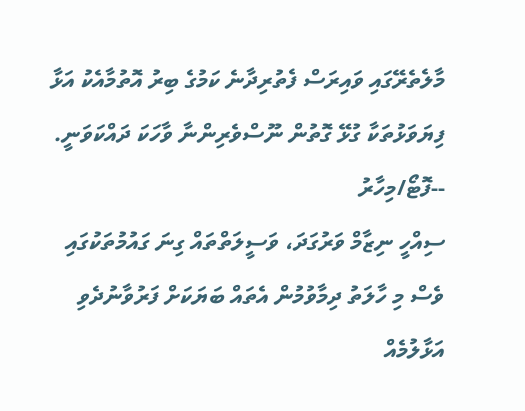މާލެތެރޭގައި ވައިރަސް ފެތުރިދާނެ ކަމުގެ ބިރު އޮތުމާއެކު އަޅާ ފިޔަވަޅުތަކާ ގުޅޭ ގޮތުން ނޫސްވެރިންނާ ވާހަކަ ދައްކަވަނީ. --ފޮޓޯ/މިހާރު
ސިއްހީ ނިޒާމް ވަރުގަދަ، ވަސީލަތްތައް ގިނަ ގައުމުތަކުގައި ވެސް މި ހާލަތު ދިމާވުމުން އެތައް ބަޔަކަށް ފަރުވާނުދެވި އަޅާލުމެއް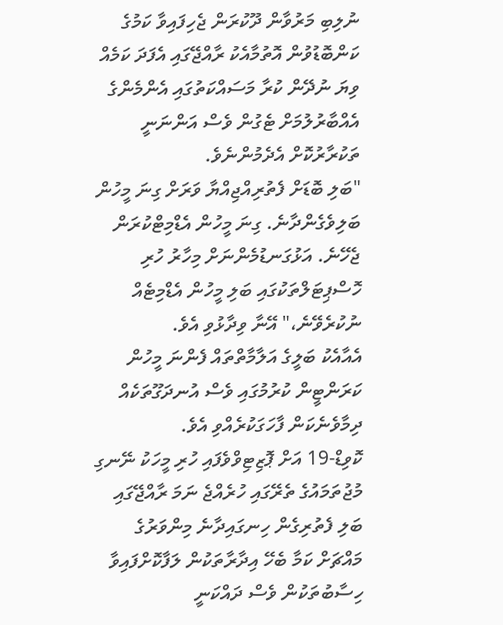ނުލިބި މަރުވާން ދޫކުރަން ޖެހިފައިވާ ކަމުގެ ކަންބޮޑުވުން އޮތުމާއެކު ރާއްޖޭގައި އެފަދަ ކަމެއް ވިޔަ ނުދޭން ކުރާ މަސައްކަތުގައި އެންމެންގެ އެއްބާރުލުމަށް ޓެގުން ވެސް އަންނަނީ ތަކުރާރުކޮށް އެދެމުންނެވެ.
"ބަލި ބޮޑަށް ފެތުރިއްޖިއްޔާ ވަރަށް ގިނަ މީހުން ބަލިވެގެންދާނެ. ގިނަ މީހުން އެޑްމިޓްކުރަން ޖެހޭނެ. އަޅުގަނޑުމެންނަށް މިހާރު ހުރި ހޮސްޕިޓަލްތަކުގައި ބަލި މީހުން އެޑްމިޓެއް ނުކުރެވޭނެ،" އޭނާ ވިދާޅުވި އެވެ.
އެއާއެކު ބަލީގެ އަލާމާތްތައް ފެންނަ މީހުން ކަރަންޓީން ކުރުމުގައި ވެސް އުނދަގޫތަކެއް ދިމާވެނެކަން ފާހަގަކުރެއްވި އެވެ.
ކޮވިޑް-19 އަށް ޕޮޒިޓިވްވެފައި ހުރި މީހަކު ނޭނގި މުޖުތަމައުގެ ތެރޭގައި ހުރެއްޖެ ނަމަ ރާއްޖޭގައި ބަލި ފެތުރިގެން ހިނގައިދާނެ މިންވަރުގެ މައްޗަށް ކަމާ ބެހޭ އިދާރާތަކުން ލަފާކޮށްފައިވާ ހިސާބުތަކުން ވެސް ދައްކަނީ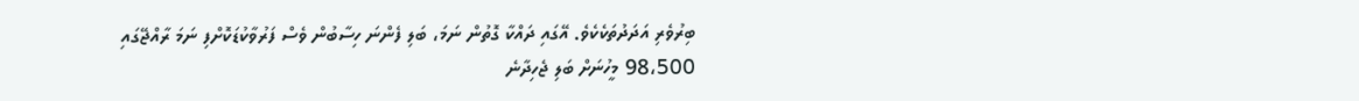ބިރުވެރި އަދަދުތަކެކެވެ. އޭގައި ދައްކާ ގޮތުން ނަމަ، ބަލި ފެންނަ ހިސާބުން ވެސް ފަރުވާކުޑަކޮށްފި ނަމަ ރާއްޖޭގައި 98،500 މީހުނަށް ބަލި ޖެހިދާނެ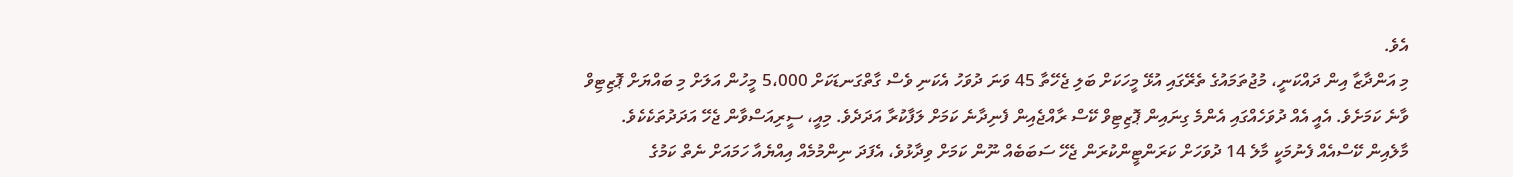އެވެ.
މި އަންދާޒާ އިން ދައްކަނީ، މުޖުތަމައުގެ ތެރޭގައި އުޅޭ މީހަކަށް ބަލި ޖެހޭތާ 45 ވަނަ ދުވަހު އެކަނި ވެސް ގާތްގަނޑަކަށް 5،000 މީހުން އަލަށް މި ބައްޔަށް ޕޮޒިޓިވް ވާނެ ކަމަށެވެ. އެއީ އެއް ދުވަހެއްގައި އެންމެ ގިނައިން ޕޮޒިޓިވް ކޭސް ރާއްޖެއިން ފެނިދާނެ ކަމަށް ލަފާކުރާ އަދަދެވެ. މިއީ، ސީރިއަސްވާން ޖެހޭ އަދަދުތަކެކެވެ.
މާލެއިން ކޭސްއެއް ފެނުމަކީ މާލެ 14 ދުވަހަށް ކަރަންޓީންކުރަން ޖެހޭ ސަބަބެއް ނޫން ކަމަށް ވިދާޅުވެ، އެފަދަ ނިންމުމެއް އިއްޔެއާ ހަމައަށް ނެތް ކަމުގެ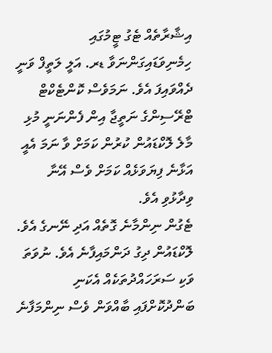އިޝާރާތެއް ޓެގު ޓީމުގައި ހިމެނިވަޑައިގަންނަވާ ޑރ. އަލީ ލަތީފް ވަނީ ދެއްވައިފަ އެވެ. ނަމަވެސް ކޮންޓެކްޓް ޓްރޭސިންގެ ނަތީޖާ އިން ފެންނަނީ މުޅި މާލެ ލޮކްޑައުން ކުރުން ކަމަށް ވާ ނަމަ އެއީ އަޅާނެ ފިޔަވަޅެއް ކަމަށް ވެސް އޭނާ ވިދާޅުވި އެވެ.
ޓެގުން ނިންމާނެ ގޮތެއް އަދި ނޭނގެ އެވެ. ލޮކްޑައުން ދިގު ދަންމައިފާނެ އެވެ. ނުވަތަ ވަކި ސަރަހައްދުތަކެއް އެކަނި ބަންދުކޮށްފައި ބާއްވަން ވެސް ނިންމަފާނެ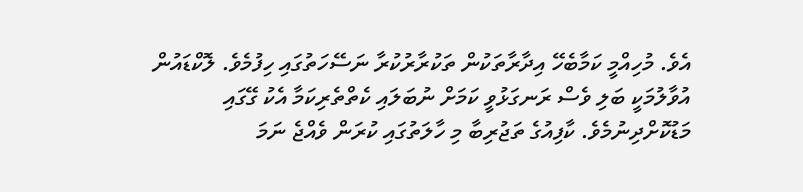އެވެ. މުހިއްމީ ކަމާބެހޭ އިދާރާތަކުން ތަކުރާރުކުރާ ނަސޭހަތުގައި ހިފުމެވެ. ލޮކްޑައުން އުވާލުމަކީ ބަލި ވެސް ރަނގަޅުވީ ކަމަށް ނުބަލައި ކެތްތެރިކަމާ އެކު ގޭގައި މަޑުކޮށްދިނުމެވެ. ކާފިއުގެ ތަޖުރިބާ މި ހާލަތުގައި ކުރަން ވެއްޖެ ނަމަ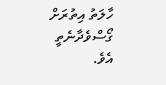ހާލަތު އިތުރަށް ގޯސްވެދާނެތީ އެވެ.